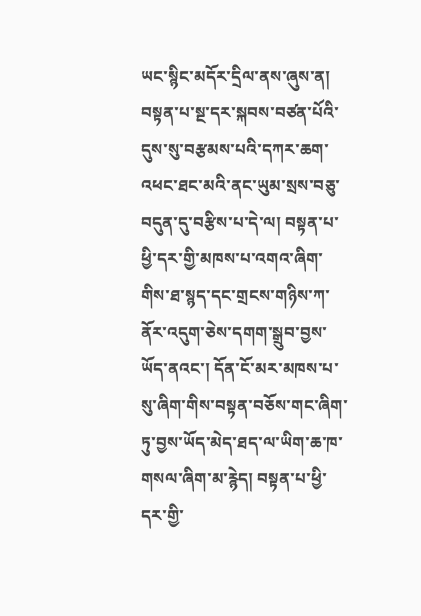ཡང་སྙིང་མདོར་དྲིལ་ནས་ཞུས་ན། བསྟན་པ་སྔ་དར་སྐབས་བཙན་པོའི་དུས་སུ་བརྩམས་པའི་དཀར་ཆག་འཕང་ཐང་མའི་ནང་ཡུམ་སྲས་བཅུ་བདུན་དུ་བརྩིས་པ་དེ་ལ། བསྟན་པ་ཕྱི་དར་གྱི་མཁས་པ་འགའ་ཞིག་གིས་ཐ་སྙད་དང་གྲངས་གཉིས་ཀ་ནོར་འདུག་ཅེས་དགག་སྒྲུབ་བྱས་ཡོད་ནའང་། དོན་ངོ་མར་མཁས་པ་སུ་ཞིག་གིས་བསྟན་བཅོས་གང་ཞིག་ཏུ་བྱས་ཡོད་མེད་ཐད་ལ་ཡིག་ཆ་ཁ་གསལ་ཞིག་མ་རྙེད། བསྟན་པ་ཕྱི་དར་གྱི་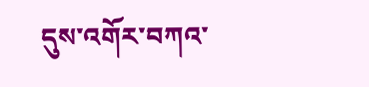དུས་འགོར་བཀའ་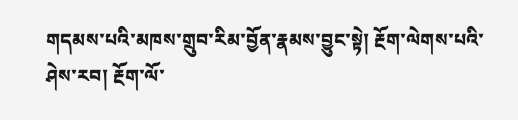གདམས་པའི་མཁས་གྲུབ་རིམ་བྱོན་རྣམས་བྱུང་སྟེ། རྔོག་ལེགས་པའི་ཤེས་རབ། རྔོག་ལོ་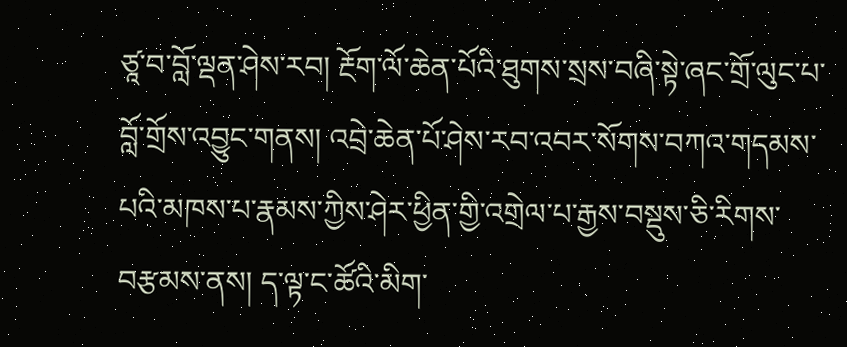ཙཱ་བ་བློ་ལྡན་ཤེས་རབ། རྔོག་ལོ་ཆེན་པོའི་ཐུགས་སྲས་བཞི་སྟེ་ཞང་གྲོ་ལུང་པ་བློ་གྲོས་འབྱུང་གནས། འབྲེ་ཆེན་པོ་ཤེས་རབ་འབར་སོགས་བཀའ་གདམས་པའི་མཁས་པ་རྣམས་ཀྱིས་ཤེར་ཕྱིན་གྱི་འགྲེལ་པ་རྒྱས་བསྡུས་ཅི་རིགས་བརྩམས་ནས། ད་ལྟ་ང་ཚོའི་མིག་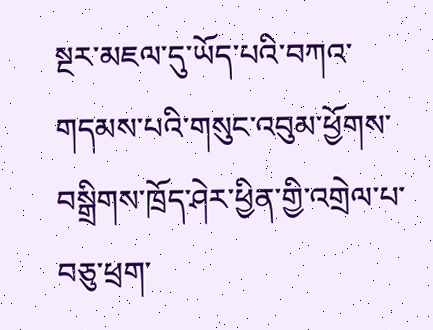སྔར་མཇལ་དུ་ཡོད་པའི་བཀའ་གདམས་པའི་གསུང་འབུམ་ཕྱོགས་བསྒྲིགས་ཁྲོད་ཤེར་ཕྱིན་གྱི་འགྲེལ་པ་བཅུ་ཕྲག་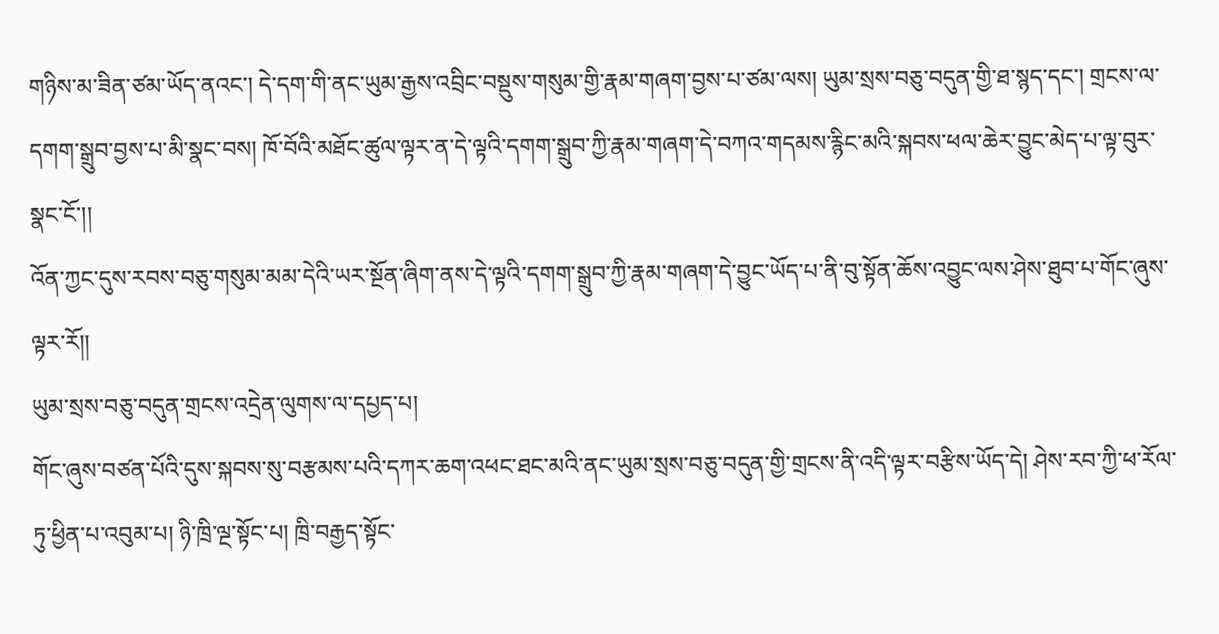གཉིས་མ་ཟིན་ཙམ་ཡོད་ནའང་། དེ་དག་གི་ནང་ཡུམ་རྒྱས་འབྲིང་བསྡུས་གསུམ་གྱི་རྣམ་གཞག་བྱས་པ་ཙམ་ལས། ཡུམ་སྲས་བཅུ་བདུན་གྱི་ཐ་སྙད་དང་། གྲངས་ལ་དགག་སྒྲུབ་བྱས་པ་མི་སྣང་བས། ཁོ་བོའི་མཐོང་ཚུལ་ལྟར་ན་དེ་ལྟའི་དགག་སྒྲུབ་ཀྱི་རྣམ་གཞག་དེ་བཀའ་གདམས་རྙིང་མའི་སྐབས་ཕལ་ཆེར་བྱུང་མེད་པ་ལྟ་བུར་སྣང་ངོ་།།
འོན་ཀྱང་དུས་རབས་བཅུ་གསུམ་མམ་དེའི་ཡར་སྔོན་ཞིག་ནས་དེ་ལྟའི་དགག་སྒྲུབ་ཀྱི་རྣམ་གཞག་དེ་བྱུང་ཡོད་པ་ནི་བུ་སྟོན་ཆོས་འབྱུང་ལས་ཤེས་ཐུབ་པ་གོང་ཞུས་ལྟར་རོ།།
ཡུམ་སྲས་བཅུ་བདུན་གྲངས་འདྲེན་ལུགས་ལ་དཔྱད་པ།
གོང་ཞུས་བཙན་པོའི་དུས་སྐབས་སུ་བརྩམས་པའི་དཀར་ཆག་འཕང་ཐང་མའི་ནང་ཡུམ་སྲས་བཅུ་བདུན་གྱི་གྲངས་ནི་འདི་ལྟར་བརྩིས་ཡོད་དེ། ཤེས་རབ་ཀྱི་ཕ་རོལ་ཏུ་ཕྱིན་པ་འབུམ་པ། ཉི་ཁྲི་ལྔ་སྟོང་པ། ཁྲི་བརྒྱད་སྟོང་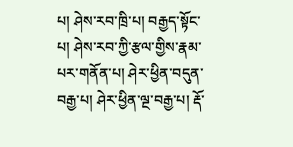པ། ཤེས་རབ་ཁྲི་པ། བརྒྱད་སྟོང་པ། ཤེས་རབ་ཀྱི་རྩལ་གྱིས་རྣམ་པར་གནོན་པ། ཤེར་ཕྱིན་བདུན་བརྒྱ་པ། ཤེར་ཕྱིན་ལྔ་བརྒྱ་པ། རྡོ་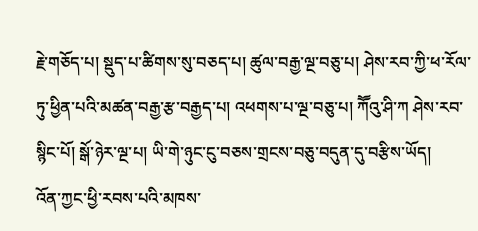རྗེ་གཅོད་པ། སྡུད་པ་ཚིགས་སུ་བཅད་པ། ཚུལ་བརྒྱ་ལྔ་བཅུ་པ། ཤེས་རབ་ཀྱི་ཕ་རོལ་ཏུ་ཕྱིན་པའི་མཚན་བརྒྱ་རྩ་བརྒྱད་པ། འཕགས་པ་ལྔ་བཅུ་པ། ཀཽའུ་ཤི་ཀ ཤེས་རབ་སྙིང་པོ། སྒོ་ཉེར་ལྔ་པ། ཡི་གེ་ཉུང་ངུ་བཅས་གྲངས་བཅུ་བདུན་དུ་བརྩིས་ཡོད།
འོན་ཀྱང་ཕྱི་རབས་པའི་མཁས་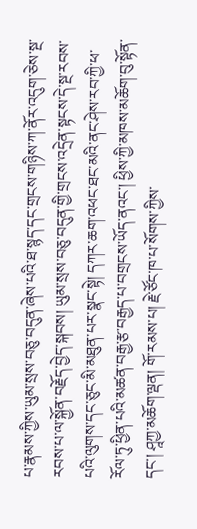པ་རྣམས་ཀྱིས་ཡུམ་སྲས་བཅུ་བདུན་ཞེས་པའི་ཐ་སྙད་དང་གྲངས་གཉིས་ཀ་ནོར་འདུག་ཅེས་སྔ་རབས་པ་ལ་སྐྱོན་བརྗོད་བྱེད་སྐབས། ཡུམ་སྲས་བཅུ་བདུན་གྱི་གྲངས་འདྲེན་སྟངས་དེ་སྔ་རབས་པའི་ལུགས་དང་ཅུང་མི་མཐུན་པར་སྣང་སྟེ། དཀར་ཆག་འཕང་ཐང་མའི་ནང་ཤེས་རབ་ཀྱི་ཕ་རོལ་ཏུ་ཕྱིན་པའི་མཚན་བརྒྱ་རྩ་བརྒྱད་པ་བགྲངས་ཡོད་ནའང་། ཕྱིས་ཀྱི་མཁས་མཆོག་བུ་སྟོན་དང་། ཤཱཀྱ་མཆོག་ལྡན། གོ་རམས་པ། རྗེ་ཙོང་ཁ་པ་སོགས་ཀྱིས་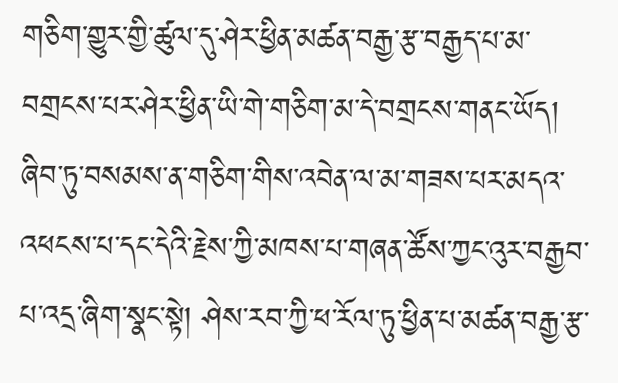གཅིག་གྱུར་གྱི་ཚུལ་དུ་ཤེར་ཕྱིན་མཚན་བརྒྱ་རྩ་བརྒྱད་པ་མ་བགྲངས་པར་ཤེར་ཕྱིན་ཡི་གེ་གཅིག་མ་དེ་བགྲངས་གནང་ཡོད། ཞིབ་ཏུ་བསམས་ན་གཅིག་གིས་འབེན་ལ་མ་གཟས་པར་མདའ་འཕངས་པ་དང་དེའི་རྗེས་ཀྱི་མཁས་པ་གཞན་ཚོས་ཀྱང་འུར་བརྒྱབ་པ་འདྲ་ཞིག་སྣང་སྟེ། ཤེས་རབ་ཀྱི་ཕ་རོལ་ཏུ་ཕྱིན་པ་མཚན་བརྒྱ་རྩ་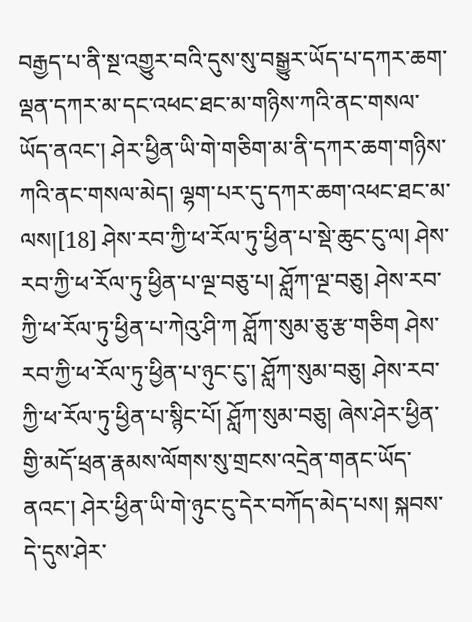བརྒྱད་པ་ནི་སྔ་འགྱུར་བའི་དུས་སུ་བསྒྱུར་ཡོད་པ་དཀར་ཆག་ལྡན་དཀར་མ་དང་འཕང་ཐང་མ་གཉིས་ཀའི་ནང་གསལ་ཡོད་ནའང་། ཤེར་ཕྱིན་ཡི་གེ་གཅིག་མ་ནི་དཀར་ཆག་གཉིས་ཀའི་ནང་གསལ་མེད། ལྷག་པར་དུ་དཀར་ཆག་འཕང་ཐང་མ་ལས།[18] ཤེས་རབ་ཀྱི་ཕ་རོལ་ཏུ་ཕྱིན་པ་སྡེ་ཆུང་ངུ་ལ། ཤེས་རབ་ཀྱི་ཕ་རོལ་ཏུ་ཕྱིན་པ་ལྔ་བཅུ་པ། ཤློཀ་ལྔ་བཅུ། ཤེས་རབ་ཀྱི་ཕ་རོལ་ཏུ་ཕྱིན་པ་ཀེའུ་ཤི་ཀ ཤློཀ་སུམ་ཅུ་རྩ་གཅིག ཤེས་རབ་ཀྱི་ཕ་རོལ་ཏུ་ཕྱིན་པ་ཉུང་ངུ་། ཤློཀ་སུམ་བཅུ། ཤེས་རབ་ཀྱི་ཕ་རོལ་ཏུ་ཕྱིན་པ་སྙིང་པོ། ཤློཀ་སུམ་བཅུ། ཞེས་ཤེར་ཕྱིན་གྱི་མདོ་ཕྲན་རྣམས་ལོགས་སུ་གྲངས་འདྲེན་གནང་ཡོད་ནའང་། ཤེར་ཕྱིན་ཡི་གེ་ཉུང་ངུ་དེར་བཀོད་མེད་པས། སྐབས་དེ་དུས་ཤེར་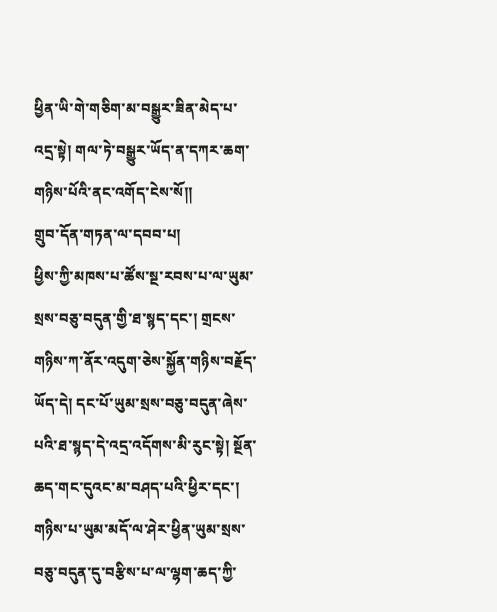ཕྱིན་ཡི་གེ་གཅིག་མ་བསྒྱུར་ཟིན་མེད་པ་འདྲ་སྟེ། གལ་ཏེ་བསྒྱུར་ཡོད་ན་དཀར་ཆག་གཉིས་པོའི་ནང་འགོད་ངེས་སོ།།
གྲུབ་དོན་གཏན་ལ་དབབ་པ།
ཕྱིས་ཀྱི་མཁས་པ་ཚོས་སྔ་རབས་པ་ལ་ཡུམ་སྲས་བཅུ་བདུན་གྱི་ཐ་སྙད་དང་། གྲངས་གཉིས་ཀ་ནོར་འདུག་ཅེས་སྐྱོན་གཉིས་བརྗོད་ཡོད་དེ། དང་པོ་ཡུམ་སྲས་བཅུ་བདུན་ཞེས་པའི་ཐ་སྙད་དེ་འདྲ་འདོགས་མི་རུང་སྟེ། སྔོན་ཆད་གང་དུའང་མ་བཤད་པའི་ཕྱིར་དང་། གཉིས་པ་ཡུམ་མདོ་ལ་ཤེར་ཕྱིན་ཡུམ་སྲས་བཅུ་བདུན་དུ་བརྩིས་པ་ལ་ལྷག་ཆད་ཀྱི་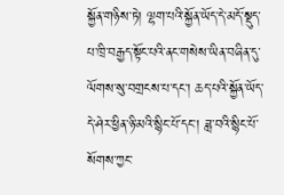སྐྱོན་གཉིས་ཏེ། ལྷག་པའི་སྐྱོན་ཡོད་དེ་མདོ་སྡུད་པ་ཁྲི་བརྒྱད་སྟོང་པའི་ནང་གསེས་ཡིན་བཞིན་དུ་ལོགས་སུ་བགྲངས་པ་དང་། ཆད་པའི་སྐྱོན་ཡོད་དེ་ཤེར་ཕྱིན་ཉི་མའི་སྙིང་པོ་དང་། ཟླ་བའི་སྙིང་པོ་སོགས་ཀྱང་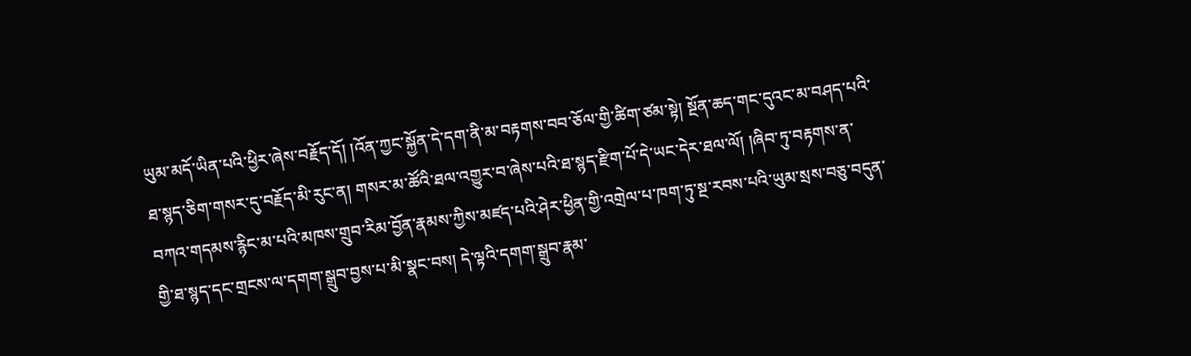ཡུམ་མདོ་ཡིན་པའི་ཕྱིར་ཞེས་བརྗོད་དོ། །འོན་ཀྱང་སྐྱོན་དེ་དག་ནི་མ་བརྟགས་བབ་ཅོལ་གྱི་ཚིག་ཙམ་སྟེ། སྔོན་ཆད་གང་དུའང་མ་བཤད་པའི་ཐ་སྙད་ཅིག་གསར་དུ་བརྗོད་མི་རུང་ན། གསར་མ་ཚོའི་ཐལ་འགྱུར་བ་ཞེས་པའི་ཐ་སྙད་རྫིག་པོ་དེ་ཡང་དེར་ཐལ་ལོ། །ཞིབ་ཏུ་བརྟགས་ན་བཀའ་གདམས་རྙིང་མ་པའི་མཁས་གྲུབ་རིམ་བྱོན་རྣམས་ཀྱིས་མཛད་པའི་ཤེར་ཕྱིན་གྱི་འགྲེལ་པ་ཁག་ཏུ་སྔ་རབས་པའི་ཡུམ་སྲས་བཅུ་བདུན་གྱི་ཐ་སྙད་དང་གྲངས་ལ་དགག་སྒྲུབ་བྱས་པ་མི་སྣང་བས། དེ་ལྟའི་དགག་སྒྲུབ་རྣམ་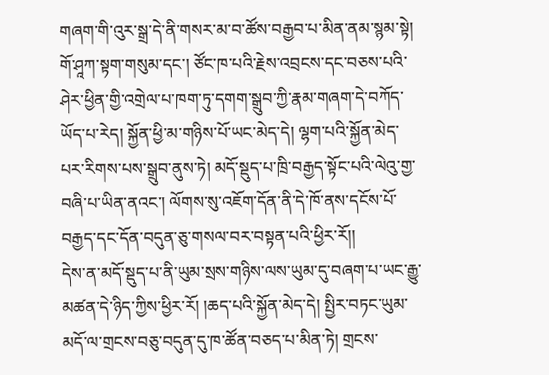གཞག་གི་འུར་སྒྲ་དེ་ནི་གསར་མ་བ་ཚོས་བརྒྱབ་པ་མིན་ནམ་སྙམ་སྟེ། གོ་ཤཱཀ་སྟག་གསུམ་དང་། ཙོང་ཁ་པའི་རྗེས་འབྲངས་དང་བཅས་པའི་ཤེར་ཕྱིན་གྱི་འགྲེལ་པ་ཁག་ཏུ་དགག་སྒྲུབ་ཀྱི་རྣམ་གཞག་དེ་བཀོད་ཡོད་པ་རེད། སྐྱོན་ཕྱི་མ་གཉིས་པོ་ཡང་མེད་དེ། ལྷག་པའི་སྐྱོན་མེད་པར་རིགས་པས་སྒྲུབ་ནུས་ཏེ། མདོ་སྡུད་པ་ཁྲི་བརྒྱད་སྟོང་པའི་ལེའུ་གྱ་བཞི་པ་ཡིན་ནའང་། ལོགས་སུ་འཇོག་དོན་ནི་དེ་ཁོ་ནས་དངོས་པོ་བརྒྱད་དང་དོན་བདུན་ཅུ་གསལ་བར་བསྟན་པའི་ཕྱིར་རོ།།
དེས་ན་མདོ་སྡུད་པ་ནི་ཡུམ་སྲས་གཉིས་ལས་ཡུམ་དུ་བཞག་པ་ཡང་རྒྱུ་མཚན་དེ་ཉིད་ཀྱིས་ཕྱིར་རོ། །ཆད་པའི་སྐྱོན་མེད་དེ། སྤྱིར་བཏང་ཡུམ་མདོ་ལ་གྲངས་བཅུ་བདུན་དུ་ཁ་ཚོན་བཅད་པ་མིན་ཏེ། གྲངས་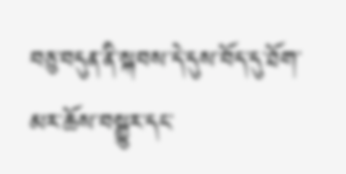བཅུ་བདུན་ནི་སྐབས་དེ་དུས་བོད་དུ་ཐོག་མར་ཆོས་བསྒྱུར་དང་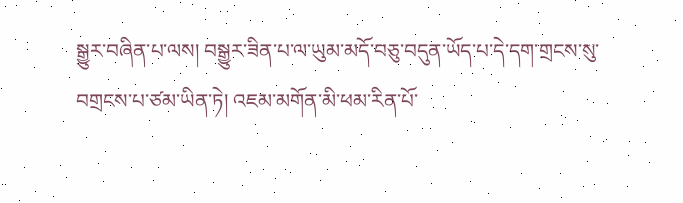སྒྱུར་བཞིན་པ་ལས། བསྒྱུར་ཟིན་པ་ལ་ཡུམ་མདོ་བཅུ་བདུན་ཡོད་པ་དེ་དག་གྲངས་སུ་བགྲངས་པ་ཙམ་ཡིན་ཏེ། འཇམ་མགོན་མི་ཕམ་རིན་པོ་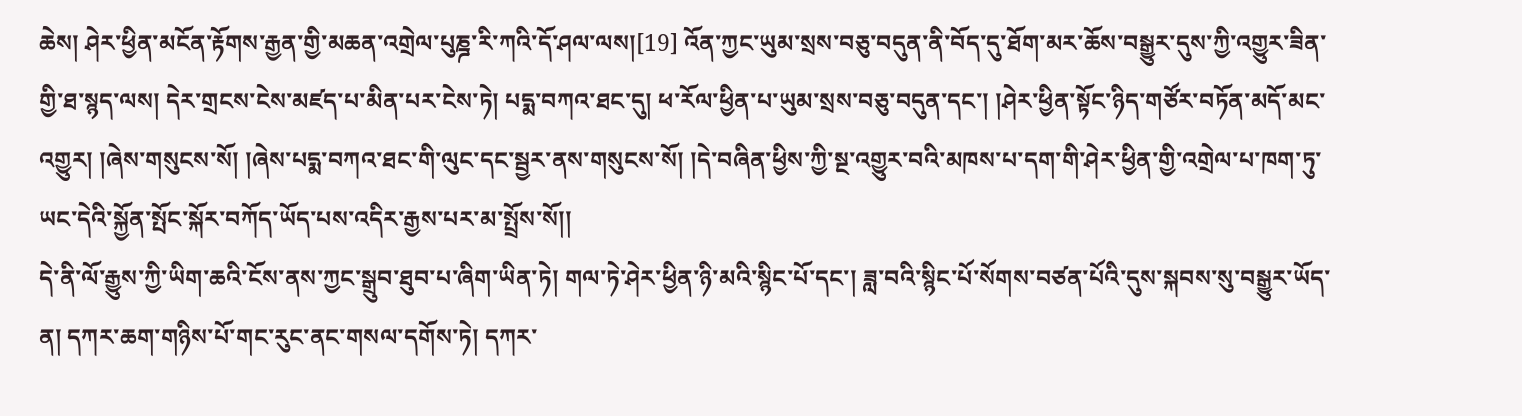ཆེས། ཤེར་ཕྱིན་མངོན་རྟོགས་རྒྱན་གྱི་མཆན་འགྲེལ་པུཎྜ་རི་ཀའི་དོ་ཤལ་ལས།[19] འོན་ཀྱང་ཡུམ་སྲས་བཅུ་བདུན་ནི་བོད་དུ་ཐོག་མར་ཆོས་བསྒྱུར་དུས་ཀྱི་འགྱུར་ཟིན་གྱི་ཐ་སྙད་ལས། དེར་གྲངས་ངེས་མཛད་པ་མིན་པར་ངེས་ཏེ། པདྨ་བཀའ་ཐང་དུ། ཕ་རོལ་ཕྱིན་པ་ཡུམ་སྲས་བཅུ་བདུན་དང་། །ཤེར་ཕྱིན་སྟོང་ཉིད་གཙོར་བཏོན་མདོ་མང་འགྱུར། །ཞེས་གསུངས་སོ། །ཞེས་པདྨ་བཀའ་ཐང་གི་ལུང་དང་སྦྱར་ནས་གསུངས་སོ། །དེ་བཞིན་ཕྱིས་ཀྱི་སྔ་འགྱུར་བའི་མཁས་པ་དག་གི་ཤེར་ཕྱིན་གྱི་འགྲེལ་པ་ཁག་ཏུ་ཡང་དེའི་སྐྱོན་སྤོང་སྐོར་བཀོད་ཡོད་པས་འདིར་རྒྱས་པར་མ་སྤྲོས་སོ།།
དེ་ནི་ལོ་རྒྱུས་ཀྱི་ཡིག་ཆའི་ངོས་ནས་ཀྱང་སྒྲུབ་ཐུབ་པ་ཞིག་ཡིན་ཏེ། གལ་ཏེ་ཤེར་ཕྱིན་ཉི་མའི་སྙིང་པོ་དང་། ཟླ་བའི་སྙིང་པོ་སོགས་བཙན་པོའི་དུས་སྐབས་སུ་བསྒྱུར་ཡོད་ན། དཀར་ཆག་གཉིས་པོ་གང་རུང་ནང་གསལ་དགོས་ཏེ། དཀར་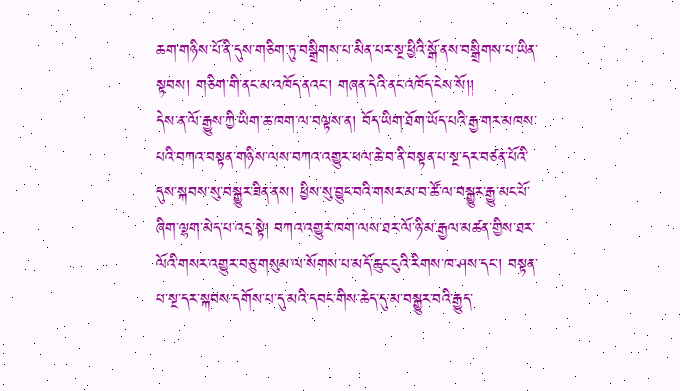ཆག་གཉིས་པོ་ནི་དུས་གཅིག་ཏུ་བསྒྲིགས་པ་མིན་པར་སྔ་ཕྱིའི་སྒོ་ནས་བསྒྲིགས་པ་ཡིན་སྟབས། གཅིག་གི་ནང་མ་འཁོད་ནའང་། གཞན་དེའི་ནང་འཁོད་ངེས་སོ།།
དེས་ན་ལོ་རྒྱུས་ཀྱི་ཡིག་ཆ་ཁག་ལ་བལྟས་ན། བོད་ཡིག་ཐོག་ཡོད་པའི་རྒྱ་གར་མཁས་པའི་བཀའ་བསྟན་གཉིས་ལས་བཀའ་འགྱུར་ཕལ་ཆེ་བ་ནི་བསྟན་པ་སྔ་དར་བཙན་པོའི་དུས་སྐབས་སུ་བསྒྱུར་ཟིན་ནས། ཕྱིས་སུ་བྱུང་བའི་གསར་མ་བ་ཚོ་ལ་བསྒྱུར་རྒྱུ་མང་པོ་ཞིག་ལྷག་མེད་པ་འདྲ་སྟེ། བཀའ་འགྱུར་ཁག་ལས་ཐར་ལོ་ཉི་མ་རྒྱལ་མཚན་གྱིས་ཐར་ལོའི་གསར་འགྱུར་བཅུ་གསུམ་ལ་སོགས་པ་མདོ་ཆུང་ངུའི་རིགས་ཁ་ཤས་དང་། བསྟན་པ་སྔ་དར་སྐབས་དགོས་པ་དུ་མའི་དབང་གིས་ཆེད་དུ་མ་བསྒྱུར་བའི་རྒྱུད་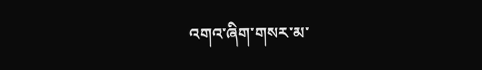འགའ་ཞིག་གསར་མ་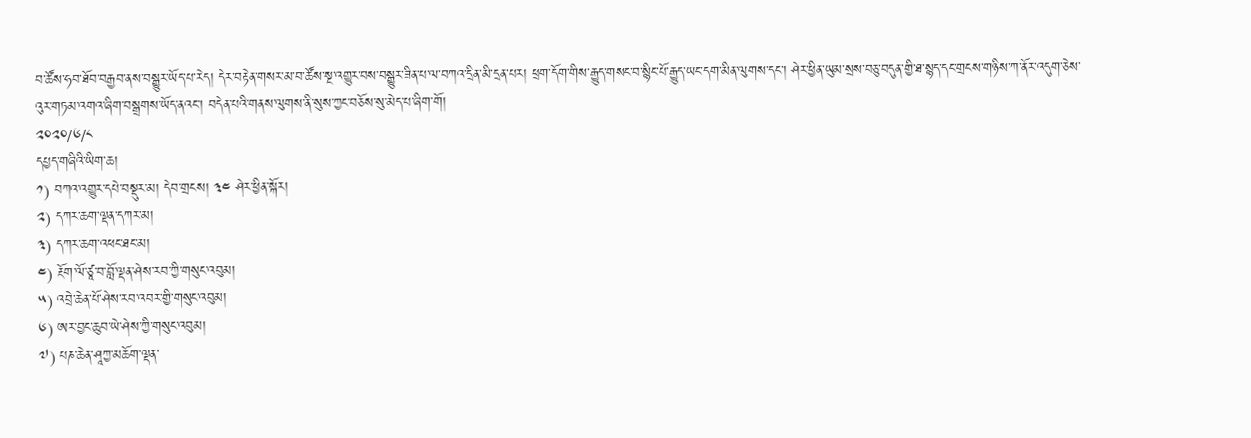བ་ཚོས་ཧབ་ཐོབ་བརྒྱབ་ནས་བསྒྱུར་ཡོད་པ་རེད། དེར་བརྟེན་གསར་མ་བ་ཚོས་སྔ་འགྱུར་བས་བསྒྱུར་ཟིན་པ་ལ་བཀའ་དྲིན་མི་དྲན་པར། ཕྲག་དོག་གིས་རྒྱུད་གསང་བ་སྙིང་པོ་རྒྱུད་ཡང་དག་མིན་ལུགས་དང་། ཤེར་ཕྱིན་ཡུམ་སྲས་བཅུ་བདུན་གྱི་ཐ་སྙད་དང་གྲངས་གཉིས་ཀ་ནོར་འདུག་ཅེས་འུར་གཏམ་འགའ་ཞིག་བསྒྲགས་ཡོད་ནའང་། བདེན་པའི་གནས་ལུགས་ནི་སུས་ཀྱང་བཅོས་སུ་མེད་པ་ཞིག་གོ།
༢༠༢༠/༦/༨
དཔྱད་གཞིའི་ཡིག་ཆ།
༡) བཀའ་འགྱུར་དཔེ་བསྡུར་མ། དེབ་གྲངས། ༣༤ ཤེར་ཕྱིན་སྐོར།
༢) དཀར་ཆག་ལྡན་དཀར་མ།
༣) དཀར་ཆག་འཕང་ཐང་མ།
༤) རྔོག་ལོ་ཙཱ་བ་བློ་ལྡན་ཤེས་རབ་ཀྱི་གསུང་འབུམ།
༥) འབྲེ་ཆེན་པོ་ཤེས་རབ་འབར་གྱི་གསུང་འབུམ།
༦) ཨར་བྱང་ཆུབ་ཡེ་ཤེས་ཀྱི་གསུང་འབུམ།
༧) པཎ་ཆེན་ཤཱཀྱ་མཆོག་ལྡན་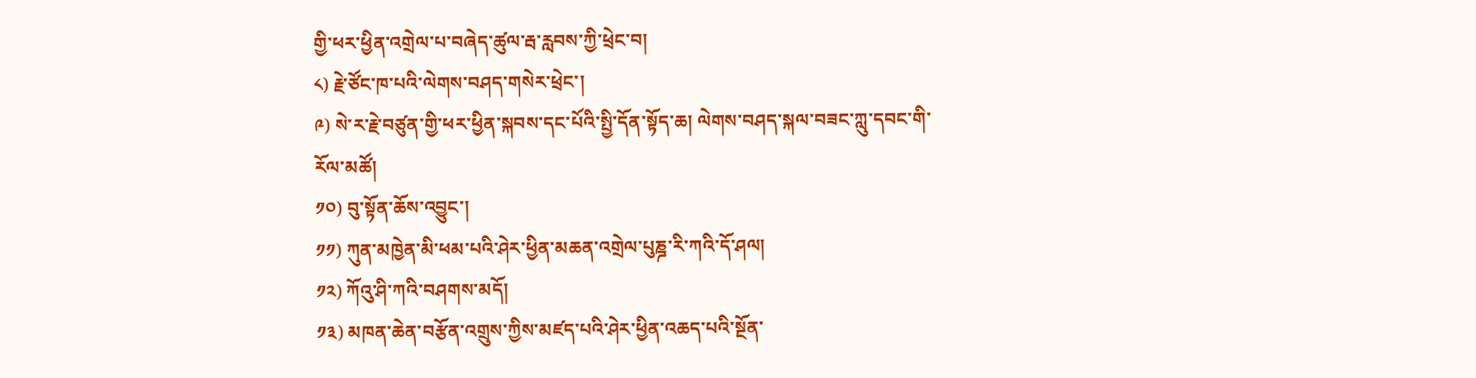གྱི་ཕར་ཕྱིན་འགྲེལ་པ་བཞེད་ཚུལ་རྦ་རླབས་ཀྱི་ཕྲེང་བ།
༨) རྗེ་ཙོང་ཁ་པའི་ལེགས་བཤད་གསེར་ཕྲེང་།
༩) སེ་ར་རྗེ་བཙུན་གྱི་ཕར་ཕྱིན་སྐབས་དང་པོའི་སྤྱི་དོན་སྟོད་ཆ། ལེགས་བཤད་སྐལ་བཟང་ཀླུ་དབང་གི་རོལ་མཚོ།
༡༠) བུ་སྟོན་ཆོས་འབྱུང་།
༡༡) ཀུན་མཁྱེན་མི་ཕམ་པའི་ཤེར་ཕྱིན་མཆན་འགྲེལ་པུཎྜ་རི་ཀའི་དོ་ཤལ།
༡༢) ཀོའུ་ཤི་ཀའི་བཤགས་མདོ།
༡༣) མཁན་ཆེན་བརྩོན་འགྲུས་ཀྱིས་མཛད་པའི་ཤེར་ཕྱིན་འཆད་པའི་སྔོན་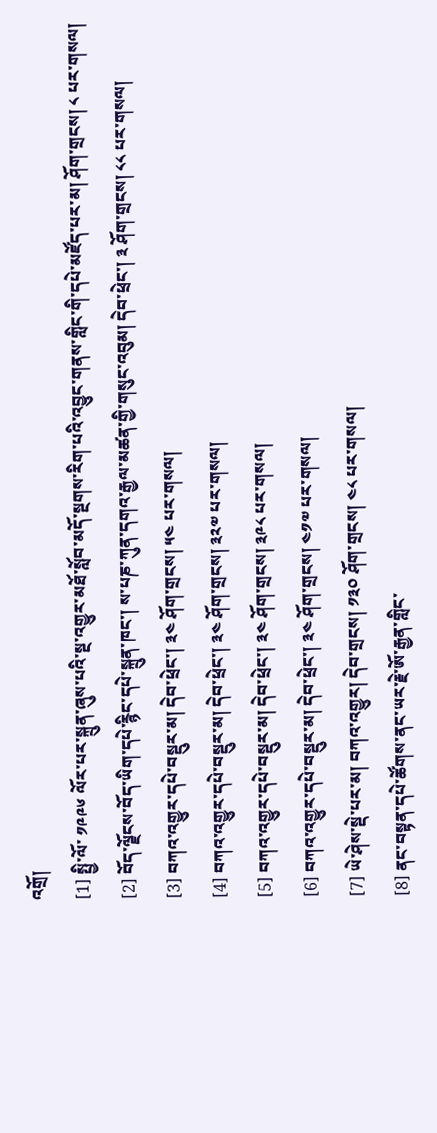འགྲོ།
[1] སྤྱི་ལོ་ ༡༩༩༦ ལོར་པར་སྐྲུན་ཞུས་པའི་སྔ་འགྱུར་མཐོ་སློབ་མདོ་སྔགས་རིག་པའི་འབྱུང་གནས་གླིང་གི་དཔེ་མཛོད་པར་མ། ཤོག་གྲངས། ༨ པར་གསལ།
[2] བོད་ལྗོངས་བོད་ཡིག་དཔེ་རྙིང་དཔེ་སྐྲུན་ཁང་། ས་པཎ་ཀུན་དགའ་རྒྱལ་མཚན་གྱི་གསུང་འབུམ། དེབ་ཕྲེང་། ༣ ཤོག་གྲངས། ༨༨ པར་གསལ།
[3] བཀའ་འགྱུར་དཔེ་བསྡུར་མ། དེབ་ཕྲེང་། ༣༤ ཤོག་གྲངས། ༥༤ པར་གསལ།
[4] བཀའ་འགྱུར་དཔེ་བསྡུར་མ། དེབ་ཕྲེང་། ༣༤ ཤོག་གྲངས། ༣༢༧ པར་གསལ།
[5] བཀའ་འགྱུར་དཔེ་བསྡུར་མ། དེབ་ཕྲེང་། ༣༤ ཤོག་གྲངས། ༣༩༨ པར་གསལ།
[6] བཀའ་འགྱུར་དཔེ་བསྡུར་མ། དེབ་ཕྲེང་། ༣༤ ཤོག་གྲངས། ༤༡༧ པར་གསལ།
[7] ཡེ་ཤེས་སྡེ་པར་མ། བཀའ་འགྱུར། དེབ་གྲངས། ༡༣༠ ཤོག་གྲངས། ༤༨ པར་གསལ།
[8] ནང་བསྟན་དཔེ་ཚོགས་ནང་ཡར་རྗེ་ཨོ་རྒྱན་གླིང་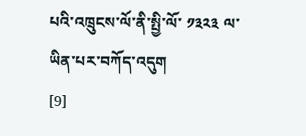པའི་འཁྲུངས་ལོ་ནི་སྤྱི་ལོ་ ༡༣༢༣ ལ་ཡིན་པར་བཀོད་འདུག
[9]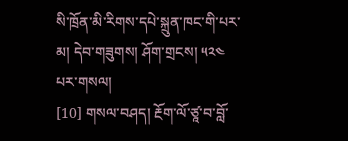སི་ཁྲོན་མི་རིགས་དཔེ་སྐྲུན་ཁང་གི་པར་མ། དེབ་གཟུགས། ཤོག་གྲངས། ༥༢༤ པར་གསལ།
[10] གསལ་བཤད། རྔོག་ལོ་ཙཱ་བ་བློ་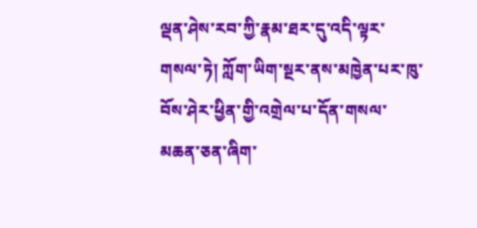ལྡན་ཤེས་རབ་ཀྱི་རྣམ་ཐར་དུ་འདི་ལྟར་གསལ་ཏེ། ཀློག་ཡིག་སྔར་ནས་མཁྱེན་པར་ཁུ་བོས་ཤེར་ཕྱིན་གྱི་འགྲེལ་པ་དོན་གསལ་མཆན་ཅན་ཞིག་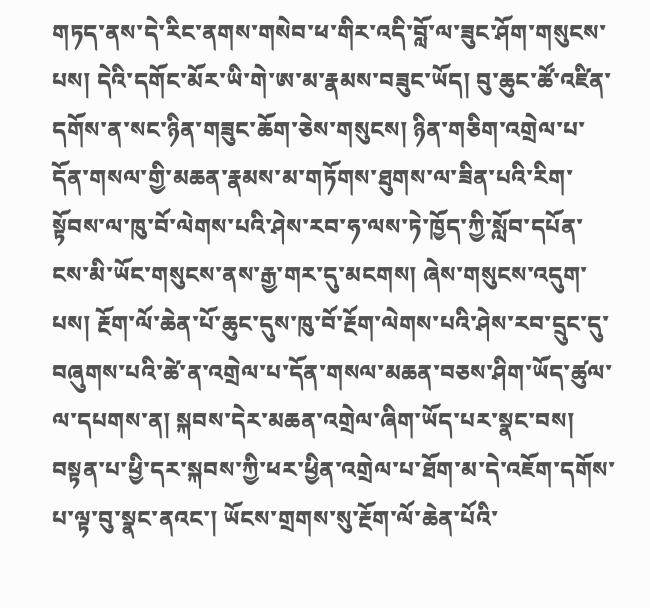གཏད་ནས་དེ་རིང་ནགས་གསེབ་ཕ་གིར་འདི་བློ་ལ་ཟུང་ཤོག་གསུངས་པས། དེའི་དགོང་མོར་ཡི་གེ་ཨ་མ་རྣམས་བཟུང་ཡོད། བུ་ཆུང་ཚོ་འཛིན་དགོས་ན་སང་ཉིན་གཟུང་ཆོག་ཅེས་གསུངས། ཉིན་གཅིག་འགྲེལ་པ་དོན་གསལ་གྱི་མཆན་རྣམས་མ་གཏོགས་ཐུགས་ལ་ཟིན་པའི་རིག་སྟོབས་ལ་ཁུ་བོ་ལེགས་པའི་ཤེས་རབ་ཧ་ལས་ཏེ་ཁྱོད་ཀྱི་སློབ་དཔོན་ངས་མི་ཡོང་གསུངས་ནས་རྒྱ་གར་དུ་མངགས། ཞེས་གསུངས་འདུག་པས། རྔོག་ལོ་ཆེན་པོ་ཆུང་དུས་ཁུ་བོ་རྔོག་ལེགས་པའི་ཤེས་རབ་དྲུང་དུ་བཞུགས་པའི་ཚེ་ན་འགྲེལ་པ་དོན་གསལ་མཆན་བཅས་ཤིག་ཡོད་ཚུལ་ལ་དཔགས་ན། སྐབས་དེར་མཆན་འགྲེལ་ཞིག་ཡོད་པར་སྣང་བས། བསྟན་པ་ཕྱི་དར་སྐབས་ཀྱི་ཕར་ཕྱིན་འགྲེལ་པ་ཐོག་མ་དེ་འཇོག་དགོས་པ་ལྟ་བུ་སྣང་ནའང་། ཡོངས་གྲགས་སུ་རྔོག་ལོ་ཆེན་པོའི་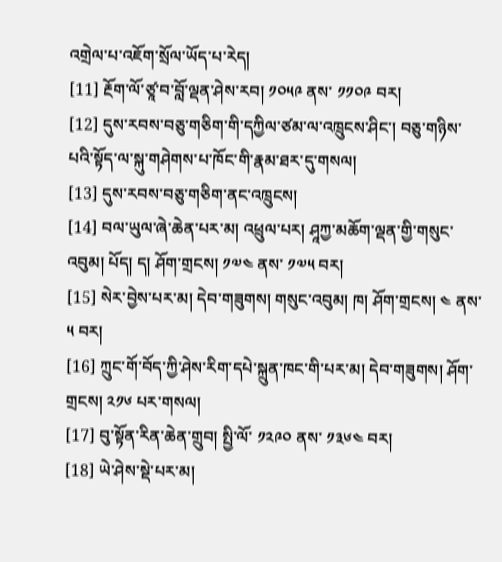འགྲེལ་པ་འཇོག་སྲོལ་ཡོད་པ་རེད།
[11] རྔོག་ལོ་ཙཱ་བ་བློ་ལྡན་ཤེས་རབ། ༡༠༥༩ ནས་ ༡༡༠༩ བར།
[12] དུས་རབས་བཅུ་གཅིག་གི་དཀྱིལ་ཙམ་ལ་འཁྲུངས་ཤིང་། བཅུ་གཉིས་པའི་སྟོད་ལ་སྐུ་གཤེགས་པ་ཁོང་གི་རྣམ་ཐར་དུ་གསལ།
[13] དུས་རབས་བཅུ་གཅིག་ནང་འཁྲུངས།
[14] བལ་ཡུལ་ཞེ་ཆེན་པར་མ། འཕྲུལ་པར། ཤཱཀྱ་མཆོག་ལྡན་གྱི་གསུང་འབུམ། པོད། ད། ཤོག་གྲངས། ༡༧༤ ནས་ ༡༧༥ བར།
[15] སེར་བྱེས་པར་མ། དེབ་གཟུགས། གསུང་འབུམ། ཁ། ཤོག་གྲངས། ༤ ནས་ ༥ བར།
[16] ཀྲུང་གོ་བོད་ཀྱི་ཤེས་རིག་དཔེ་སྐྲུན་ཁང་གི་པར་མ། དེབ་གཟུགས། ཤོག་གྲངས། ༢༡༦ པར་གསལ།
[17] བུ་སྟོན་རིན་ཆེན་གྲུབ། སྤྱི་ལོ་ ༡༢༩༠ ནས་ ༡༣༦༤ བར།
[18] ཡེ་ཤེས་སྡེ་པར་མ།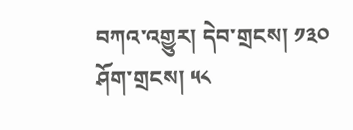བཀའ་འགྱུར། དེབ་གྲངས། ༡༣༠ ཤོག་གྲངས། ༥༨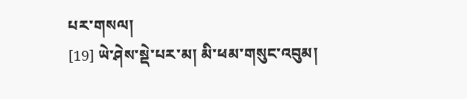པར་གསལ།
[19] ཡེ་ཤེས་སྡེ་པར་མ། མི་ཕམ་གསུང་འབུམ།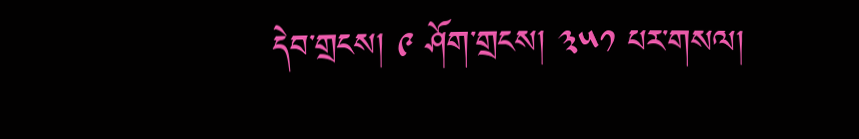དེབ་གྲངས། ༩ ཤོག་གྲངས། ༣༥༡ པར་གསལ།